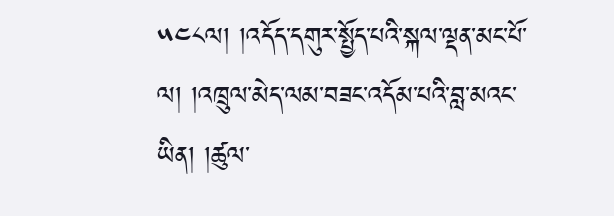༥༤༨ལ། །འདོད་དགུར་སྤྱོད་པའི་སྐལ་ལྡན་མང་པོ་ལ། །འཁྲུལ་མེད་ལམ་བཟང་འདོམ་པའི་བླ་མའང་ཡིན། །ཚུལ་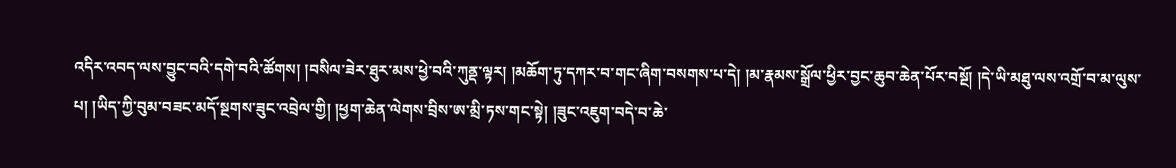འདིར་འབད་ལས་བྱུང་བའི་དགེ་བའི་ཚོགས། །བསིལ་ཟེར་ཐུར་མས་ཕྱེ་བའི་ཀུནྡ་ལྟར། །མཆོག་ཏུ་དཀར་བ་གང་ཞིག་བསགས་པ་དེ། །མ་རྣམས་སྒྲོལ་ཕྱིར་བྱང་ཆུབ་ཆེན་པོར་བསྔོ། །དེ་ཡི་མཐུ་ལས་འགྲོ་བ་མ་ལུས་པ། །ཡིད་ཀྱི་བུམ་བཟང་མདོ་སྔགས་ཟུང་འབྲེལ་གྱི། །ཕྱག་ཆེན་ལེགས་བྲིས་ཨ་མྲི་ཏས་གང་སྟེ། །ཟུང་འཇུག་བདེ་བ་ཆེ་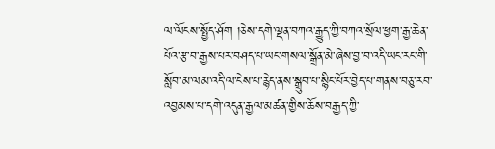ལ་ལོངས་སྤྱོད་ཤོག །ཅེས་དགེ་ལྡན་བཀའ་རྒྱུད་ཀྱི་བཀའ་སྲོལ་ཕྱག་རྒྱ་ཆེན་པོའ་རྩ་བ་རྒྱས་པར་བཤད་པ་ཡང་གསལ་སྒྲོན་མེ་ཞེས་བྱ་བ་འདི་ཡང་རང་གི་སློབ་མ་ལམ་འདི་ལ་ངེས་པ་རྙེད་ནས་སྒྲུབ་པ་སྙིང་པོར་བྱེད་པ་གནས་བཅུ་རབ་འབྱམས་པ་དགེ་འདུན་རྒྱལ་མཚན་གྱིས་ཆོས་བརྒྱད་ཀྱི་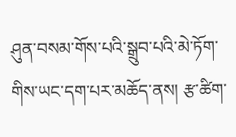ཤུན་བསམ་གོས་པའི་སྒྲུབ་པའི་མེ་ཏོག་གིས་ཡང་དག་པར་མཆོད་ནས། རྩ་ཚིག་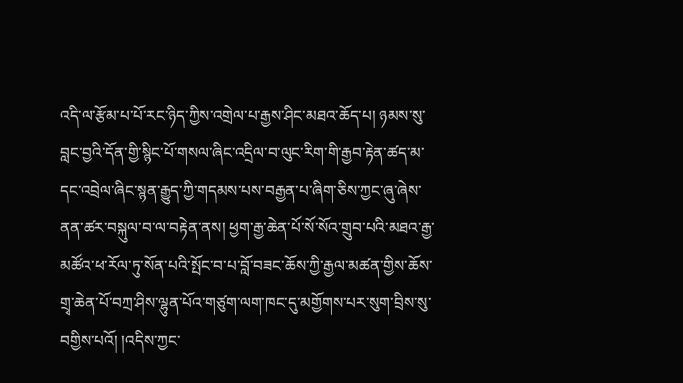འདི་ལ་རྩོམ་པ་པོ་རང་ཉིད་ཀྱིས་འགྲེལ་པ་རྒྱས་ཤིང་མཐའ་ཆོད་པ། ཉམས་སུ་བླང་བྱའི་དོན་གྱི་སྙིང་པོ་གསལ་ཞིང་འདྲིལ་བ་ལུང་རིག་གི་རྒྱབ་རྟེན་ཚད་མ་དང་འབྲེལ་ཞིང་སྙན་རྒྱུད་ཀྱི་གདམས་པས་བརྒྱན་པ་ཞིག་ཅིས་ཀྱང་ཞུ་ཞེས་ནན་ཚར་བསྐུལ་བ་ལ་བརྟེན་ནས། ཕྱག་རྒྱ་ཆེན་པོ་སོ་སོའ་གྲུབ་པའི་མཐའ་རྒྱ་མཚོའ་ཕ་རོལ་ཏུ་སོན་པའི་སྤོང་བ་པ་བློ་བཟང་ཆོས་ཀྱི་རྒྱལ་མཚན་གྱིས་ཆོས་གྲྭ་ཆེན་པོ་བཀྲ་ཤིས་ལྷུན་པོའ་གཙུག་ལག་ཁང་དུ་མགྱོགས་པར་སུག་བྲིས་སུ་བགྱིས་པའོ། །འདིས་ཀྱང་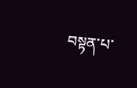བསྟན་པ་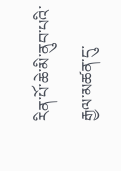རིན་པོ་ཆེ་མི་ནུབ་པའི་རྒྱལ་མཚན་དུ་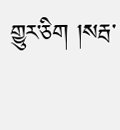གྱུར་ཅིག །སརྦ་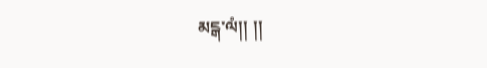མངྒ་ལཾ།། །།